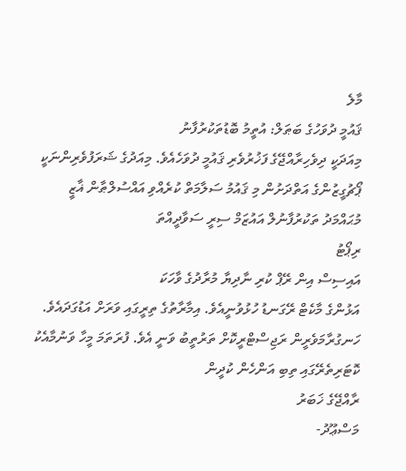މާލެ
ޤައުމީ ދުވަހުގެ ބަޠަލް: އުތީމު ބޮޑުތަކުރުފާނު
މިއަދަކީ ދިވެހިރާއްޖޭގެ ފަޚުރުވެރި ޤައުމީ ދުވަހެއެވެ. މިއަދުގެ ޝަރަފުވެރިންނަކީ ޕޯޗުގީޒުންގެ އަތްދަށުން މި ޤައުމު ސަލާމަތް ކުރެއްވި އައްސުލްޠާން ޣާޒީ މުޙައްމަދު ތަކުރުފާނުލް އައުޒަމް ސިރީ ސަވާދީއްތަ
ރިޕޯޓު
އައިސިސް އިން ރޭޕް ކުރި ނާދިޔާ މުރާދުގެ ވާހަކަ
އަޅުންގެ މާކެޓް ރޭގަނޑު ހުޅުވުނީއެވެ. އިމާރާތުގެ ތިރީގައި ވަރަށް އަޑުގަދައެވެ. ހަނގުރާމަވެރީން ރަޖިސްޓްރީކޮށް ތަރުތީބު ވަނީ އެވެ. ފުރަތަމަ މީހާ ވަނުމާއެކު ކޮޓަރިތެރޭގައި ތިބި އަންހެން ކުދީން
ރާއްޖޭގެ ޚަބަރު
މަސްޢޫދު-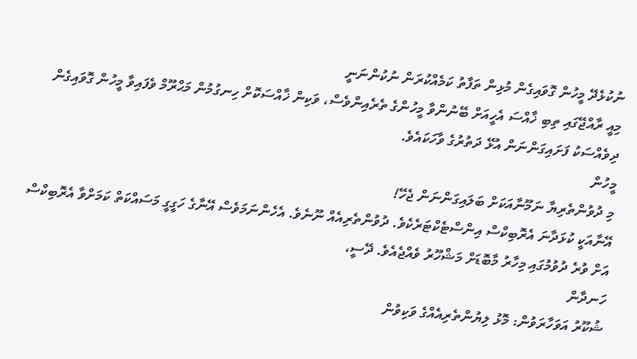ނުކުޅެދޭ މީހުން ގޮވައިގެން މުޅިން ތަފާތު ކަމެއްކުރަން ނުކުންނަނީ
މިއީ ރާއްޖޭގައި ތިބި ޚާއްސަ އެހީއަށް ބޭނުންވާ މީހުންގެ ތެރެއިންވެސް، ވަކިން ޚާއްސަކޮށް ހިނގުމުން މަޙްރޫމް ވެފައިވާ މީހުން ގޮވައިގެން ދިވެއްސަކު ފަށައިގަންނަން އުޅޭ ދަތުރުގެ ވާހަކައެވެ.
މީހުން
މި ދުވުންތެރިޔާ ނަމޫނާއަކަށް ބަލައިގަންނަން ޖެހޭ!
އޭނާއަކީ ކުޅަދާނަ އެރޮބިކްސް އިންސްޓެކްޓަރެކެވެ. ދުވުންތެރިއެއް ނޫނެވެ. އެހެންނަމަވެސް އޭނާގެ ހަގީގީ މަސައްކަތް ކަމަށްވާ އެރޮބިކްސް އަށް ވުރެ ދުވުމުގައި މިހާރު މާބޮޑަށް މަޝްހޫރު ވެއްޖެއެވެ. ދޭސީ،
ހަނދާން
ޝުކޫރު އަވަހާރަވުން: މޮޅު ލިޔުންތެރިއެއްގެ ވަކިވުން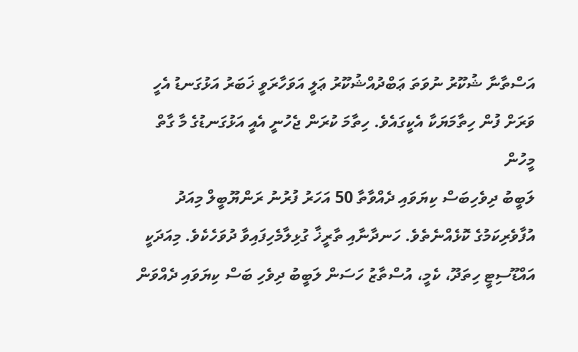އަސްތާނާ ޝުކޫރު ނުވަތަ ޢަބްދުއްޝުކޫރު ޢަލީ އަވަހާރަވީ ޚަބަރު އަޅުގަނޑު އެހީ ވަރަށް ފުން ހިތާމަޔަކާ އެކީގައެވެ. ހިތާމަ ކުރަން ޖެހުނީ އެއީ އަޅުގަނޑުގެ މާ ގާތް
މީހުން
ލަބީބު ދިވެހިބަސް ކިޔަވައި ދެއްވާތާ 50 އަހަރު ފުރުނު ރަންޔޫބީލް މިއަދު
އުފާވެރިކަމުގެ ކޮޅެއްނެތެވެ. ހަނދާނާއި ތާރީޚާ ގުޅިލާމެހިފައިވާ ދުވަހެކެވެ. މިއަދަކީ އައްޑޫސިޓީ ހިތަދޫ، ކެމީ، އުސްތާޒު ހަސަން ލަބީބު ދިވެހި ބަސް ކިޔަވައި ދެއްވަން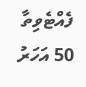ފެއްޓެވިތާ 50 އަހަރު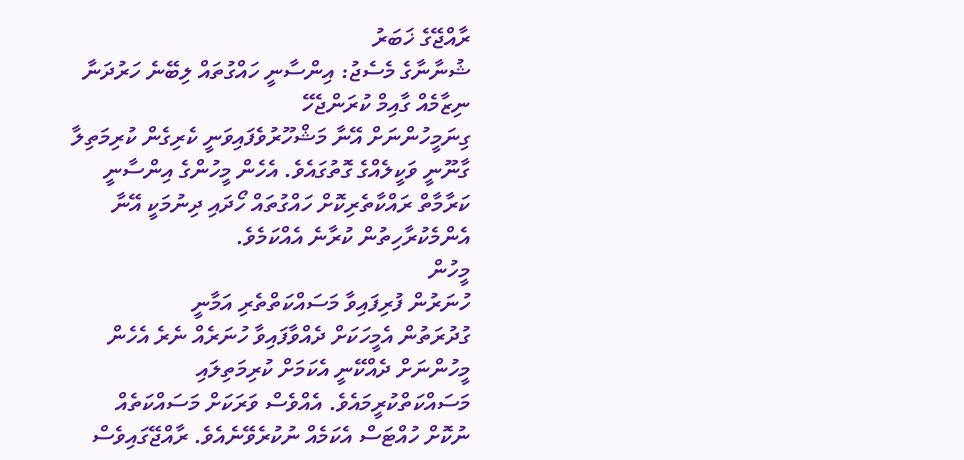ރާއްޖޭގެ ޚަބަރު
ޝުނާނާގެ މެސެޖު: އިންސާނީ ހައްގުތައް ލިބޭނެ ހަރުދަނާ ނިޒާމެއް ގާއިމް ކުރަންޖެހޭ
ގިނަމީހުންނަށް އޭނާ މަޝްހޫރުވެފައިވަނީ ކެރިގެން ކުރިމަތިލާ ގާނޫނީ ވަކީލެއްގެ ގޮތުގައެވެ. އެހެން މީހުންގެ އިންސާނީ ކަރާމާތް ރައްކާތެރިކޮށް ހައްގުތައް ހޯދައި ދިނުމަކީ އޭނާ އެންމެކުރާހިތުން ކުރާނެ އެއްކަމެވެ.
މީހުން
ހުނަރުން ފުރިފައިވާ މަސައްކަތްތެރި އަމާނީ
ގުދުރަތުން އެމީހަކަށް ދެއްވާފައިވާ ހުނަރެއް ނެރެ އެހެން މީހުންނަށް ދެއްކޭނީ އެކަމަށް ކުރިމަތިލައި މަސައްކަތްކުރީމައެވެ. އެއްވެސް ވަރަކަށް މަސައްކަތެއް ނުކޮށް ހުއްޓަސް އެކަމެއް ނުކުރެވޭނެއެވެ. ރާއްޖޭގައިވެސް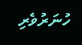ހުނަރުވެރި